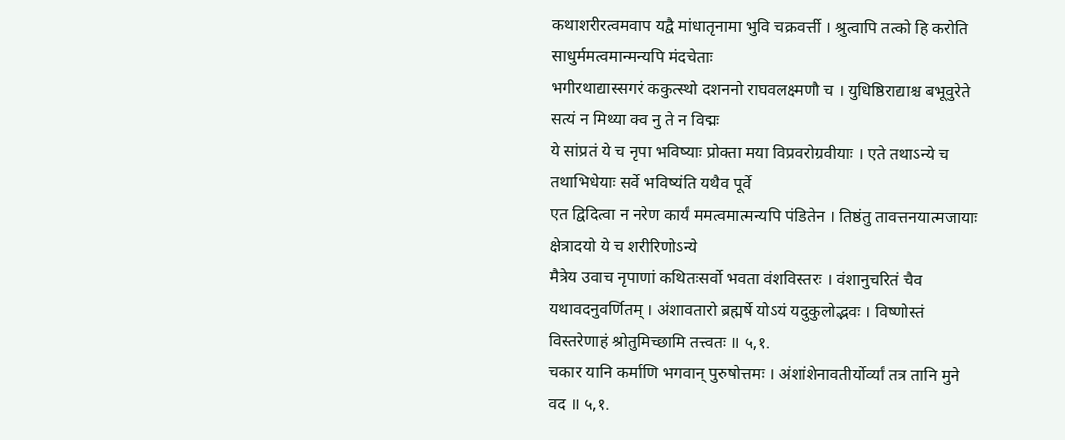कथाशरीरत्वमवाप यद्वै मांधातृनामा भुवि चक्रवर्त्ती । श्रुत्वापि तत्को हि करोति साधुर्ममत्वमान्मन्यपि मंदचेताः
भगीरथाद्यास्सगरं ककुत्स्थो दशननो राघवलक्ष्मणौ च । युधिष्ठिराद्याश्च बभूवुरेते सत्यं न मिथ्या क्व नु ते न विद्मः
ये सांप्रतं ये च नृपा भविष्याः प्रोक्ता मया विप्रवरोग्रवीयाः । एते तथाऽन्ये च तथाभिधेयाः सर्वे भविष्यंति यथैव पूर्वे
एत द्विदित्वा न नरेण कार्यं ममत्वमात्मन्यपि पंडितेन । तिष्ठंतु तावत्तनयात्मजायाः क्षेत्रादयो ये च शरीरिणोऽन्ये
मैत्रेय उवाच नृपाणां कथितःसर्वो भवता वंशविस्तरः । वंशानुचरितं चैव यथावदनुवर्णितम् । अंशावतारो ब्रह्मर्षे योऽयं यदुकुलोद्भवः । विष्णोस्तं विस्तरेणाहं श्रोतुमिच्छामि तत्त्वतः ॥ ५,१.
चकार यानि कर्माणि भगवान् पुरुषोत्तमः । अंशांशेनावतीर्योर्व्यां तत्र तानि मुने वद ॥ ५,१.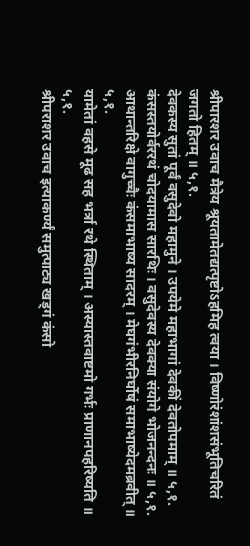श्रीपारशर उवाच मैत्रेय श्रूयतामेतद्यत्पृष्टोऽहमिह त्वया । विष्णोरंशांशसंभूतिचरितं जगतो हितम् ॥ ५,१.
देवकस्य सुतां पूर्वं वसुदेवो महामुने । उपयेमे महाभागां देवकीं देवतोपमाम् ॥ ५,१.
कंसस्तयोर्वररथं चोदयामास सारथिः । वसुदेवस्य देवक्या संयोगे भोजनन्दनः ॥ ५,१.
आथान्तरिक्षे वागुच्चैः कंसमाभाष्य सादरम् । मेघगंभीरनिर्घोषं समाभाष्येदमब्रवीत् ॥ ५,१.
यामेतां वहसे मूढ सह भर्त्रा रथे स्थिताम् । अस्यास्तवाष्टमो गर्भः प्राणानपहरिष्यति ॥ ५,१.
श्रीपराशर उवाच इत्याकर्ण्यं समुत्पाट्य खड्गं कंसो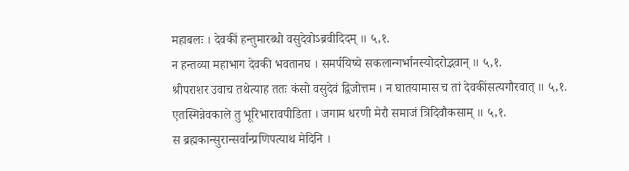महाबलः । देवकीं हन्तुमारब्धो वसुदेवोऽब्रवीदिदम् ॥ ५,१.
न हन्तव्या महाभाग देवकी भवतानघ । समर्पयिष्ये सकलान्गर्भानस्योदरोद्भवान् ॥ ५,१.
श्रीपराशर उवाच तथेत्याह ततः कंसो वसुदेवं द्विजोत्तम । न घातयामास च तां देवकींसत्यगौरवात् ॥ ५,१.
एतस्मिन्नेवकाले तु भूरिभारावपीडिता । जगाम धरणी मेरौ समाजं त्रिदिवौकसाम् ॥ ५,१.
स ब्रह्मकान्सुरान्सर्वान्प्रणिपत्याथ मेदिनि ।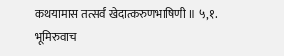कथयामास तत्सर्वं खेदात्करुणभाषिणी ॥ ५,१.
भूमिरुवाच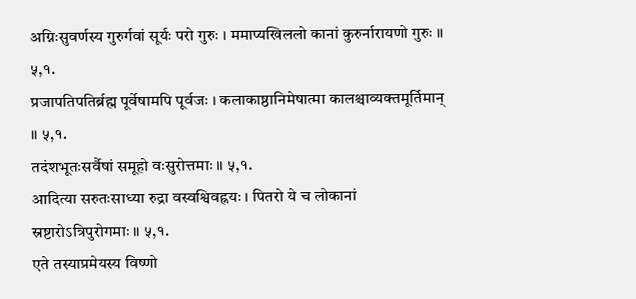अग्निःसुवर्णस्य गुरुर्गवां सूर्यः परो गुरुः । ममाप्यखिललो कानां कुरुर्नारायणो गुरुः ॥ ५,१.
प्रजापतिपतिर्ब्रह्म पूर्वेषामपि पूर्वजः । कलाकाष्ठानिमेषात्मा कालश्चाव्यक्तमूर्तिमान् ॥ ५,१.
तदंशभूतःसर्वैषां समूहो वःसुरोत्तमाः ॥ ५,१.
आदित्या सरुतःसाध्या रुद्रा वस्वश्विवह्नयः । पितरो ये च लोकानां स्रष्टारोऽत्रिपुरोगमाः ॥ ५,१.
एते तस्याप्रमेयस्य विष्णो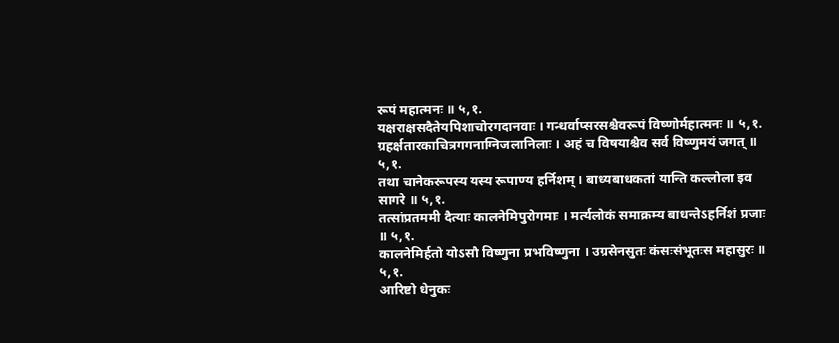रूपं महात्मनः ॥ ५,१.
यक्षराक्षसदैतेयपिशाचोरगदानवाः । गन्धर्वाप्सरसश्चैवरूपं विष्णोर्महात्मनः ॥ ५,१.
ग्रहर्क्षतारकाचित्रगगनाग्निजलानिलाः । अहं च विषयाश्चैव सर्व विष्णुमयं जगत् ॥ ५,१.
तथा चानेकरूपस्य यस्य रूपाण्य हर्निशम् । बाध्यबाधकतां यान्ति कल्लोला इव सागरे ॥ ५,१.
तत्सांप्रतममी दैत्याः कालनेमिपुरोगमाः । मर्त्यलोकं समाक्रम्य बाधन्तेऽहर्निशं प्रजाः ॥ ५,१.
कालनेमिर्हतो योऽसौ विष्णुना प्रभविष्णुना । उग्रसेनसुतः कंसःसंभूतःस महासुरः ॥ ५,१.
आरिष्टो धेनुकः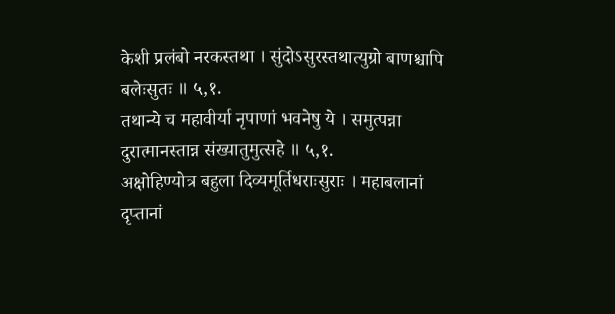केशी प्रलंबो नरकस्तथा । सुंदोऽसुरस्तथात्युग्रो बाणश्चापि बलेःसुतः ॥ ५,१.
तथान्ये च महावीर्या नृपाणां भवनेषु ये । समुत्पन्ना दुरात्मानस्तान्न संख्यातुमुत्सहे ॥ ५,१.
अक्षोहिण्योत्र बहुला दिव्यमूर्तिधराःसुराः । महाबलानां दृप्तानां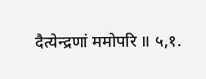दैत्येन्द्रणां ममोपरि ॥ ५,१.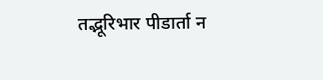तद्भूरिभार पीडार्ता न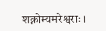शक्नोम्यमरेश्वराः ।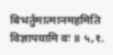बिभर्तुमात्मानमहमिति विज्ञापयामि वः ॥ ५,१.